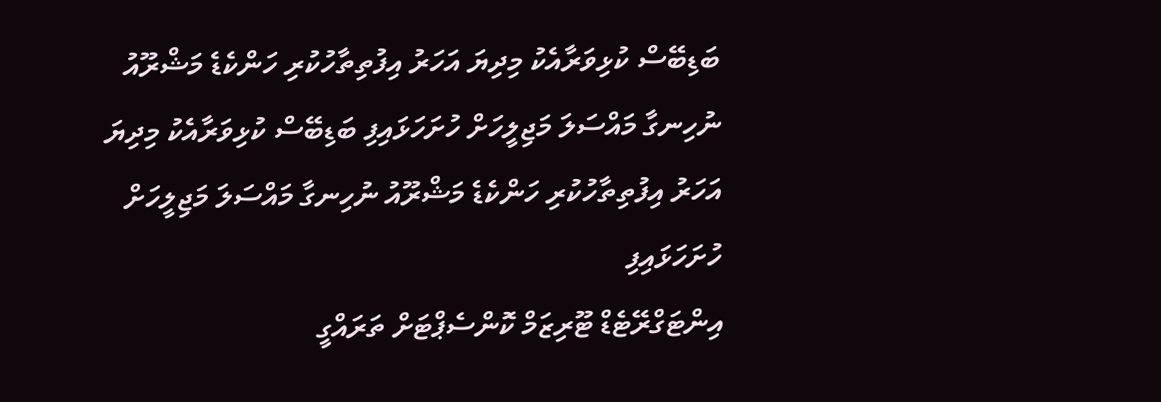ބަޑިބޭސް ކުޅިވަރާއެކު މިދިޔަ އަހަރު އިފުތިތާހުކުރި ހަންކެޑެ މަޝްރޫއު ނުހިނގާ މައްސަލަ މަޖިލީހަށް ހުށަހަޅައިފި ބަޑިބޭސް ކުޅިވަރާއެކު މިދިޔަ އަހަރު އިފުތިތާހުކުރި ހަންކެޑެ މަޝްރޫއު ނުހިނގާ މައްސަލަ މަޖިލީހަށް ހުށަހަޅައިފި
އިންޓަގްރޭޓެޑް ޓޫރިޒަމް ކޮންސެޕްޓަށް ތަރައްގީ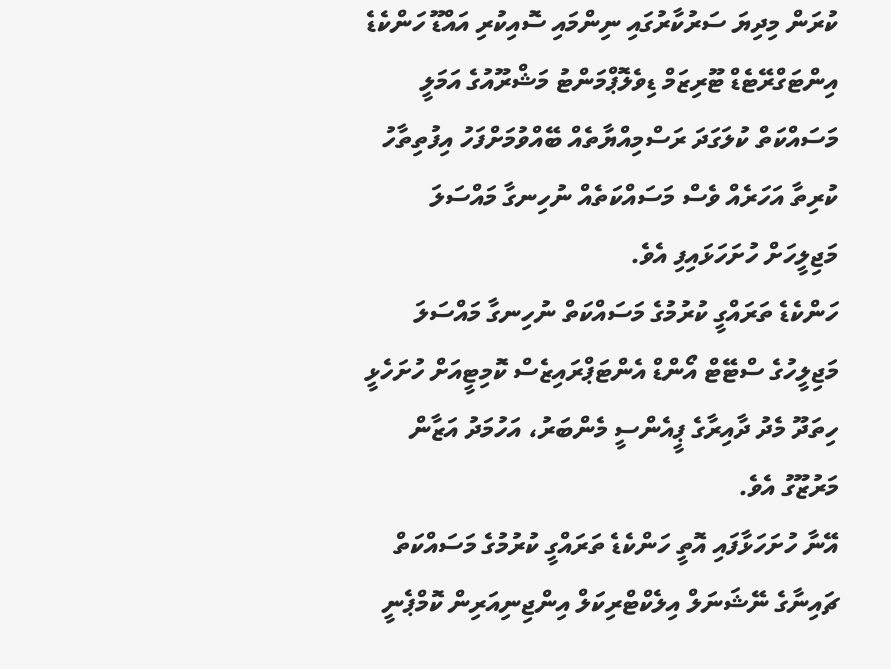ކުރަން މިދިޔަ ސަރުކާރުގައި ނިންމައި ސޮއިކުރި އައްޑޫ ހަންކެޑެ އިންޓަގްރޭޓެޑް ޓޫރިޒަމް ޑިވެލޮޕްމަންޓު މަޝްރޫއުގެ އަމަލީ މަސައްކަތް ކުލަގަދަ ރަސްމިއްޔާތެއް ބޭއްވުމަށްފަހު އިފުތިތާހު ކުރިތާ އަހަރެއް ވެސް މަސައްކަތެއް ނުހިނގާ މައްސަލަ މަޖިލީހަށް ހުށަހަޅައިފި އެވެ.
ހަންކެޑެ ތަރައްގީ ކުރުމުގެ މަސައްކަތް ނުހިނގާ މައްސަލަ މަޖިލީހުގެ ސްޓޭޓް އޯންޑް އެންޓަޕްރައިޒެސް ކޮމިޓީއަށް ހުށަހެޅީ ހިތަދޫ މެދު ދާއިރާގެ ޕީއެންސީ މެންބަރު، އަހުމަދު އަޒާން މަރުޒޫގު އެވެ.
އޭނާ ހުށަހަޅާފައި އޮތީ ހަންކެޑެ ތަރައްގީ ކުރުމުގެ މަސައްކަތް ޗައިނާގެ ނޭޝަނަލް އިލެކްޓްރިކަލް އިންޖިނިއަރިން ކޮމްޕެނީ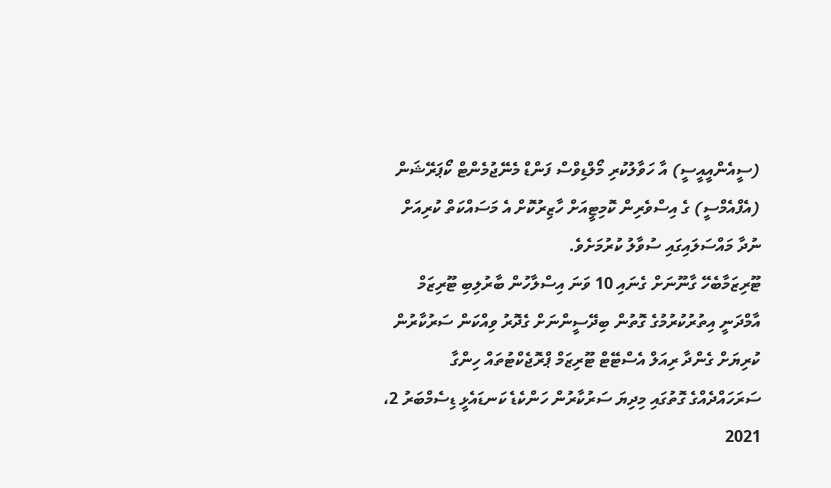(ސީއެންއީއީސީ) އާ ހަވާލުކުރި މޯލްޑިވްސް ފަންޑް މެނޭޖުމެންޓް ކޯޕަރޭޝަން (އެފްއެމްސީ) ގެ އިސްވެރިން ކޮމިޓީއަށް ހާޒިރުކޮށް އެ މަސައްކަތް ކުރިއަށް ނުދާ މައްސަލައިގައި ސުވާލު ކުރުމަށެވެ.
ޓޫރިޒަމާބެހޭ ގާނޫނަށް ގެނައި 10 ވަނަ އިސްލާހުން ބާރުލިބި ޓޫރިޒަމް އާމްދަނީ އިތުރުކުރުމުގެ ގޮތުން ބިދޭސީންނަށް ގެދޮރު ވިއްކަން ސަރުކާރުން ކުރިޔަށް ގެންދާ ރިއަލް އެސްޓޭޓް ޓޫރިޒަމް ޕްރޮޖެކްޓުތައް ހިންގާ ސަރަހައްދެއްގެ ގޮތުގައި މިދިޔަ ސަރުކާރުން ހަންކެޑެ ކަނޑައެޅީ ޑިސެމްބަރު 2، 2021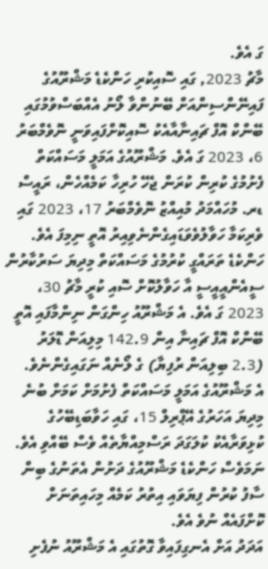ގަ އެވެ.
މާޗު 2023, ގައި ސޮއިކުރި ހަންކެޑެ މަޝްރޫއުގެ ފައިނޭންސިންއަށް ބޭނުންވާ ލޯނު އެއްބަސްވުމުގައި ބޭންކް އޮފް ޗައިނާއާއެކު ސޮއިކޮށްފައިވަނީ ނޮވެމްބަރު 6، 2023 ގަ އެވެ. މަޝްރޫއުގެ އަމަލީ މަސައްކަތް ފެށުމުގެ ކުރިން ކުރަން ޖެހޭ ހުރިހާ ކަމެއްހެން، ރައީސް ޑރ. މުހައްމަދު މުއިއްޒު ނޮވެމްބަރު 17، 2023 ގައި ވެރިކަމާ ހަވާލުވެވަޑައިގެންނެވިއިރު އޮތީ ނިމިފަ އެވެ.
ހަންކެޑެ ތަރައްގީ ކުރުމުގެ މަސައްކަތް މިދިޔަ ސަރުކާރުން ސީއެންއީއީސީ އާ ހަވާލުކޮށް ސޮއި ކުރީ މާޗު 30، 2023 ގަ އެވެ. އެ މަޝްރޫއު ހިންގަން ނިންމާފައި އޮތީ ބޭންކް އޮފް ޗައިނާ އިން 142.9 މިލިއަން ޑޮލަރު (2.3 ބިލިއަން ރުފިޔާ) ގެ ލޯނެއް ނަގައިގެންނެވެ.
އެ މަޝްރޫއުގެ އަމަލީ މަސައްކަތް ފެށުމަށް ކަމަށް ބުނެ މިދިޔަ އަހަރުގެ އޭޕްރިލް 15، ގައި ހަވާބަޑިބޭހުގެ ކުޅިވަރާއެކު ކުލަގަދަ ރަސްމިއްޔާތެއް ވެސް ބޭއްވި އެވެ.
ނަމަވެސް ހަންކެޑެ މަޝްރޫއުގެ ދަށުން އެތަނުގެ ބިން ސާފު ކުރުން ފިޔަވައި އިތުރު ކަމެއް މިހައިތަނަށް ކޮށްފައެއް ނުވެ އެވެ.
އަދަދު އަށް އެނގިފައިވާ ގޮތުގައި އެ މަޝްރޫއު ނުފެށި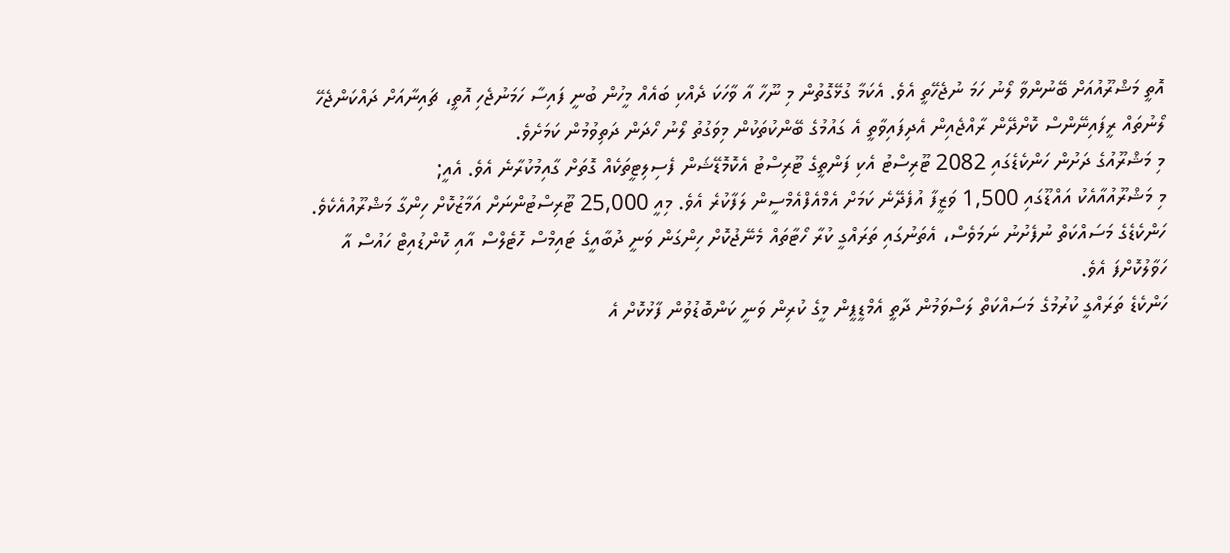އޮތީ މަޝްރޫއުއަށް ބޭނުންވާ ލޯނު ހަމަ ނުޖެހޭތީ އެވެ. އެކަމާ ގުޅޭގޮތުން މި ނޫހާ އާ ވާހަކަ ދެއްކި ބައެއް މީހުން ބުނީ ފައިސާ ހަމަނުޖެހި އޮތީ، ޗައިނާއަށް ދައްކަންޖެހޭ ލޯނުތައް ރީފައިނޭންސް ކޮށްދޭން ރާއްޖެއިން އެދިފައިވާތީ އެ ގައުމުގެ ބޭންކުތަކުން މިވަގުތު ލޯނު ހޯދަން ދަތިވުމުން ކަމަށެވެ.
މި މަޝްރޫއުގެ ދަށުން ހަންކެޑެގައި 2082 ޓޫރިސްޓު އެކި ފަންތީގެ ޓޫރިސްޓު އެކޮމޮޑޭޝަން ފެސިލިޓީތަކެއް ގޮތަށް ގާއިމުކުރާނެ އެވެ. އެއީ;
މި މަޝްރޫއުއާއެކު އައްޑޫގައި 1,500 ވަޒީފާ އުފެދޭނެ ކަމަށް އެމްއެފްއެމްސީން ލަފާކުރެ އެވެ. މިއީ 25,000 ޓޫރިސްޓުންނަށް އަމާޒުކޮށް ހިންގާ މަޝްރޫއުއެކެވެ.
ހަންކެޑެގެ މަސައްކަތް ނުފެށުނު ނަމަވެސް، އެތަނުގައި ތަރައްގީ ކުރާ ހޯޓާތައް މެނޭޖުކޮށް ހިންގަން ވަނީ ދުބާއީގެ ޓައިމްސް ހޮޓެލްސް އާއި ކޮންޑުއިޓް ހައުސް އާ ހަވާލުކޮށްފަ އެވެ.
ހަންކެޑެ ތަރައްގީ ކުރުމުގެ މަސައްކަތް ލަސްވަމުން ދާތީ އެމްޑީޕީން މީގެ ކުރިން ވަނީ ކަންބޮޑުވުން ފާޅުކޮށް އެ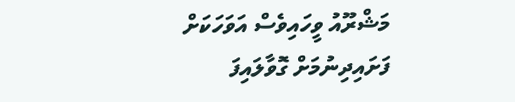މަޝްރޫއު ވީހައިވެސް އަވަހަކަށް ފަށައިދިނުމަށް ގޮވާލައިފަ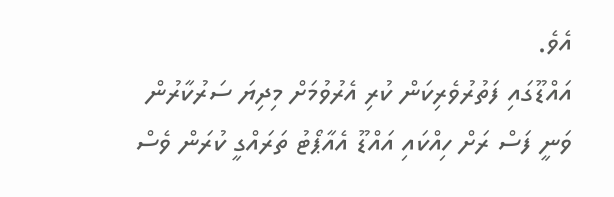އެވެ.
އައްޑޫގައި ފަތުރުވެރިކަން ކުރި އެރުވުމަށް މިދިޔަ ސަރުކާރުން ވަނީ ފަސް ރަށް ހިއްކައި އައްޑޫ އެއާޕޯޓު ތަރައްގީ ކުރަން ވެސް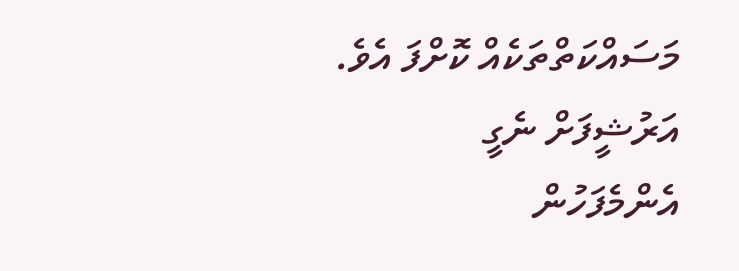މަސައްކަތްތަކެއް ކޮށްފަ އެވެ.
އަރުޝީފަށް ނެގީ
އެންމެފަހުން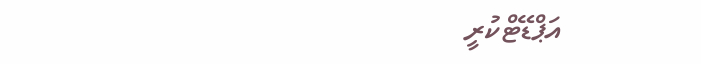އަޕްޑޭޓްކުރީ